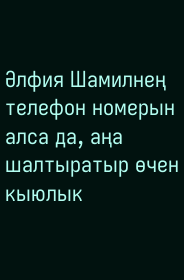Әлфия Шамилнең телефон номерын алса да, аңа шалтыратыр өчен кыюлык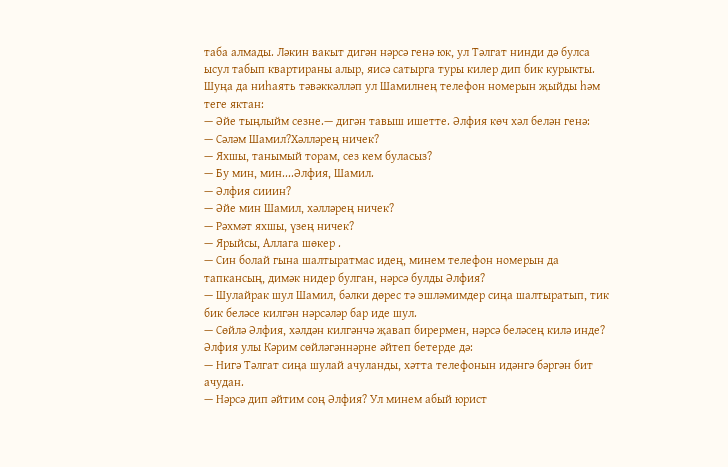таба алмады. Ләкин вакыт дигән нәрсә генә юк, ул Тәлгат нинди дә булса ысул табып квартираны алыр, яисә сатырга туры килер дип бик курыкты. Шуңа да ниһаять тәвәккәлләп ул Шамилнең телефон номерын җыйды һәм теге яктан:
— Әйе тыңлыйм сезне.— дигән тавыш ишетте. Әлфия көч хәл белән генә:
— Сәләм Шамил?Хәлләрең ничек?
— Яхшы, танымый торам, сез кем буласыз?
— Бу мин, мин....Әлфия, Шамил.
— Әлфия сииин?
— Әйе мин Шамил, хәлләрең ничек?
— Рәхмәт яхшы, үзең ничек?
— Ярыйсы, Аллага шөкер .
— Син болай гына шалтыратмас идең, минем телефон номерын да тапкансың, димәк нидер булган, нәрсә булды Әлфия?
— Шулайрак шул Шамил, бәлки дөрес тә эшләмимдер сиңа шалтыратып, тик бик беләсе килгән нәрсәләр бар иде шул.
— Сөйлә Әлфия, хәлдән килгәнчә җавап бирермен, нәрсә беләсең килә инде?
Әлфия улы Кәрим сөйләгәннәрне әйтеп бетерде дә:
— Нигә Тәлгат сиңа шулай ачуланды, хәтта телефонын идәнгә бәргән бит ачудан.
— Нәрсә дип әйтим соң Әлфия? Ул минем абый юрист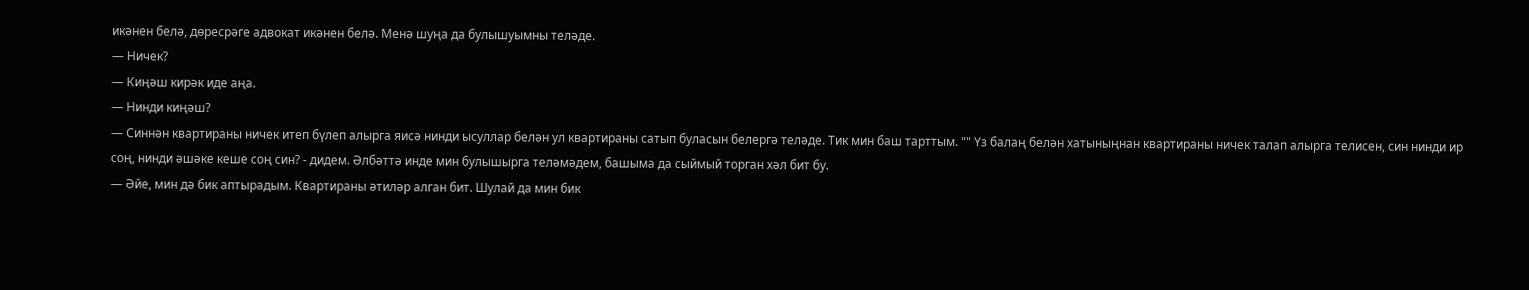икәнен белә, дөресрәге адвокат икәнен белә. Менә шуңа да булышуымны теләде.
— Ничек?
— Киңәш кирәк иде аңа.
— Нинди киңәш?
— Синнән квартираны ничек итеп бүлеп алырга яисә нинди ысуллар белән ул квартираны сатып буласын белергә теләде. Тик мин баш тарттым. "" Үз балаң белән хатыныңнан квартираны ничек талап алырга телисен, син нинди ир соң, нинди әшәке кеше соң син? - дидем. Әлбәттә инде мин булышырга теләмәдем, башыма да сыймый торган хәл бит бу.
— Әйе, мин дә бик аптырадым. Квартираны әтиләр алган бит. Шулай да мин бик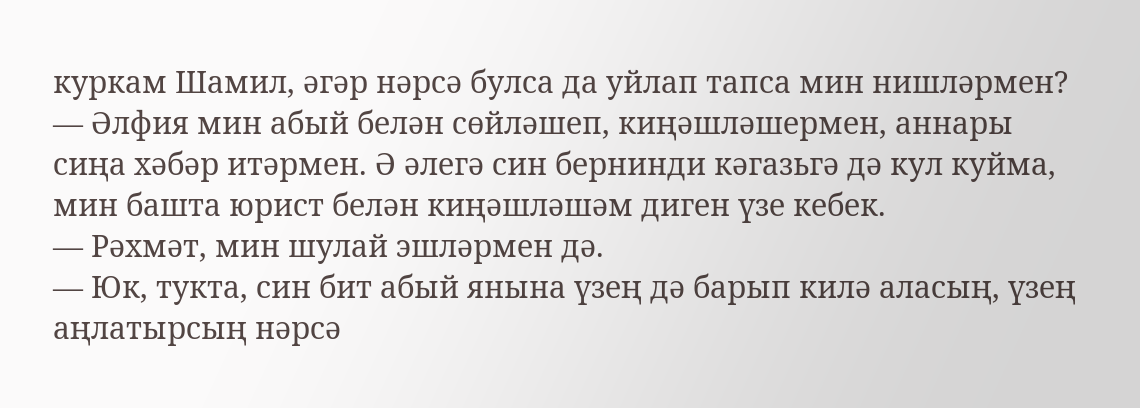куркам Шамил, әгәр нәрсә булса да уйлап тапса мин нишләрмен?
— Әлфия мин абый белән сөйләшеп, киңәшләшермен, аннары сиңа хәбәр итәрмен. Ә әлегә син бернинди кәгазьгә дә кул куйма, мин башта юрист белән киңәшләшәм диген үзе кебек.
— Рәхмәт, мин шулай эшләрмен дә.
— Юк, тукта, син бит абый янына үзең дә барып килә аласың, үзең аңлатырсың нәрсә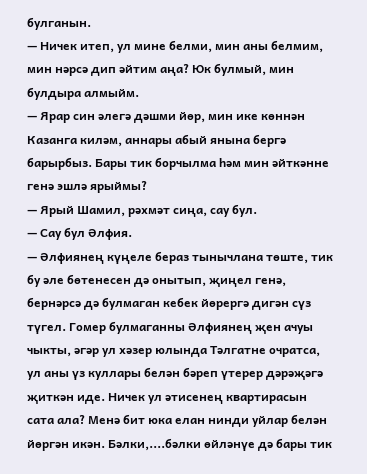булганын.
— Ничек итеп, ул мине белми, мин аны белмим, мин нәрсә дип әйтим аңа? Юк булмый, мин булдыра алмыйм.
— Ярар син әлегә дәшми йөр, мин ике көннән Казанга киләм, аннары абый янына бергә барырбыз. Бары тик борчылма һәм мин әйткәнне генә эшлә ярыймы?
— Ярый Шамил, рәхмәт сиңа, сау бул.
— Сау бул Әлфия.
— Әлфиянең күңеле бераз тынычлана төште, тик бу әле бөтенесен дә онытып, җиңел генә, бернәрсә дә булмаган кебек йөрергә дигән сүз түгел. Гомер булмаганны Әлфиянең җен ачуы чыкты, әгәр ул хәзер юлында Тәлгатне очратса, ул аны үз куллары белән бәреп үтерер дәрәҗәгә җиткән иде. Ничек ул әтисенең квартирасын сата ала? Менә бит юка елан нинди уйлар белән йөргән икән. Бәлки,....бәлки өйләнүе дә бары тик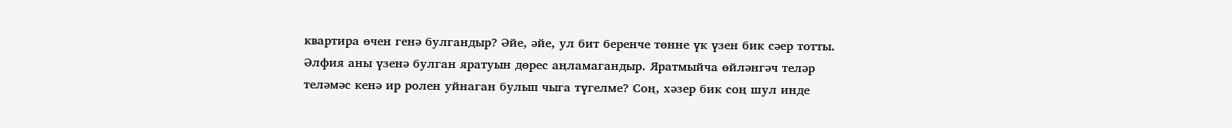квартира өчен генә булгандыр? Әйе, әйе, ул бит беренче төнне үк үзен бик сәер тотты. Әлфия аны үзенә булган яратуын дөрес аңламагандыр. Яратмыйча өйләнгәч теләр теләмәс кенә ир ролен уйнаган булып чыга түгелме? Соң, хәзер бик соң шул инде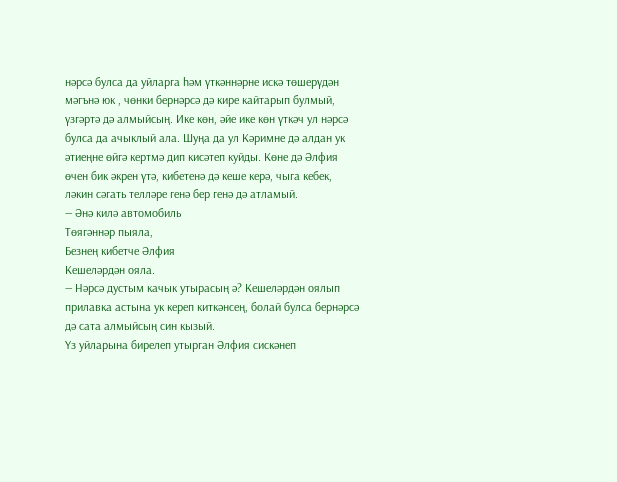нәрсә булса да уйларга һәм үткәннәрне искә төшерүдән мәгънә юк , чөнки бернәрсә дә кире кайтарып булмый, үзгәртә дә алмыйсың. Ике көн, әйе ике көн үткәч ул нәрсә булса да ачыклый ала. Шуңа да ул Кәримне дә алдан ук әтиеңне өйгә кертмә дип кисәтеп куйды. Көне дә Әлфия өчен бик әкрен үтә, кибетенә дә кеше керә, чыга кебек, ләкин сәгать телләре генә бер генә дә атламый.
— Әнә килә автомобиль
Төягәннәр пыяла,
Безнең кибетче Әлфия
Кешеләрдән ояла.
— Нәрсә дустым качык утырасың ә? Кешеләрдән оялып прилавка астына ук кереп киткәнсең, болай булса бернәрсә дә сата алмыйсың син кызый.
Үз уйларына бирелеп утырган Әлфия сискәнеп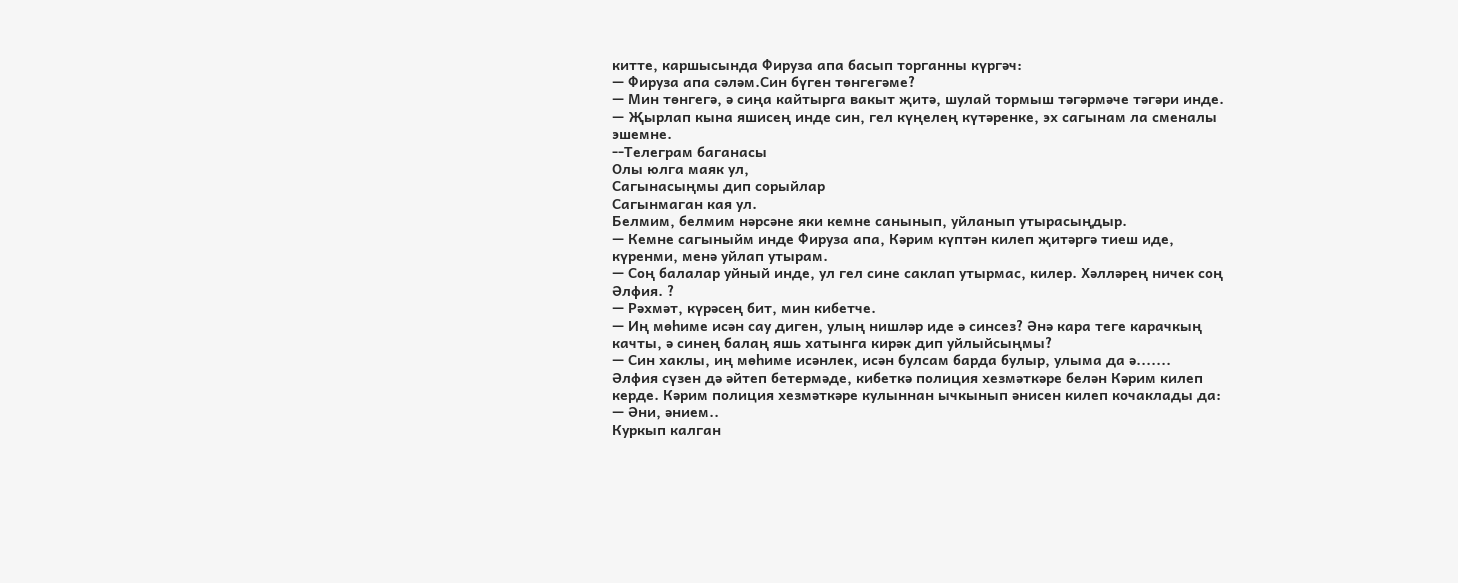китте, каршысында Фируза апа басып торганны күргәч:
— Фируза апа сәләм.Син бүген төнгегәме?
— Мин төнгегә, ә сиңа кайтырга вакыт җитә, шулай тормыш тәгәрмәче тәгәри инде.
— Җырлап кына яшисең инде син, гел күңелең күтәренке, эх сагынам ла сменалы эшемне.
--Телеграм баганасы
Олы юлга маяк ул,
Сагынасыңмы дип сорыйлар
Сагынмаган кая ул.
Белмим, белмим нәрсәне яки кемне санынып, уйланып утырасыңдыр.
— Кемне сагыныйм инде Фируза апа, Кәрим күптән килеп җитәргә тиеш иде, күренми, менә уйлап утырам.
— Соң балалар уйный инде, ул гел сине саклап утырмас, килер. Хәлләрең ничек соң Әлфия. ?
— Рәхмәт, күрәсең бит, мин кибетче.
— Иң мөһиме исән сау диген, улың нишләр иде ә синсез? Әнә кара теге карачкың качты, ә синең балаң яшь хатынга кирәк дип уйлыйсыңмы?
— Син хаклы, иң мөһиме исәнлек, исән булсам барда булыр, улыма да ә.......
Әлфия сүзен дә әйтеп бетермәде, кибеткә полиция хезмәткәре белән Кәрим килеп керде. Кәрим полиция хезмәткәре кулыннан ычкынып әнисен килеп кочаклады да:
— Әни, әнием..
Куркып калган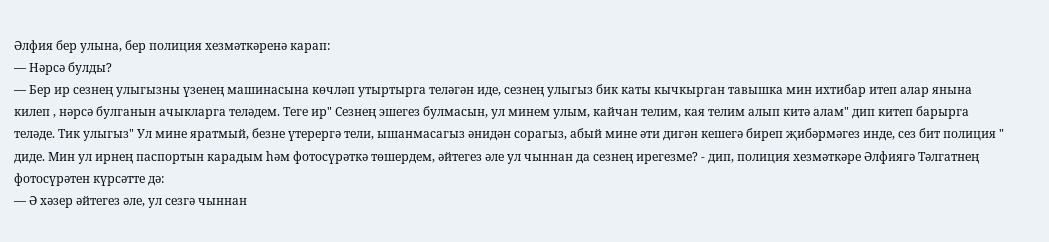Әлфия бер улына, бер полиция хезмәткәренә карап:
— Нәрсә булды?
— Бер ир сезнең улыгызны үзенең машинасына көчләп утыртырга теләгән иде, сезнең улыгыз бик каты кычкырган тавышка мин ихтибар итеп алар янына килеп , нәрсә булганын ачыкларга теләдем. Теге ир" Сезнең эшегез булмасын, ул минем улым, кайчан телим, кая телим алып китә алам" дип китеп барырга теләде. Тик улыгыз" Ул мине яратмый, безне үтерергә тели, ышанмасагыз әнидән сорагыз, абый мине әти дигән кешегә биреп җибәрмәгез инде, сез бит полиция " диде. Мин ул ирнең паспортын карадым һәм фотосүрәткә төшердем, әйтегез әле ул чыннан да сезнең ирегезме? - дип, полиция хезмәткәре Әлфиягә Тәлгатнең фотосүрәтен күрсәтте дә:
— Ә хәзер әйтегез әле, ул сезгә чыннан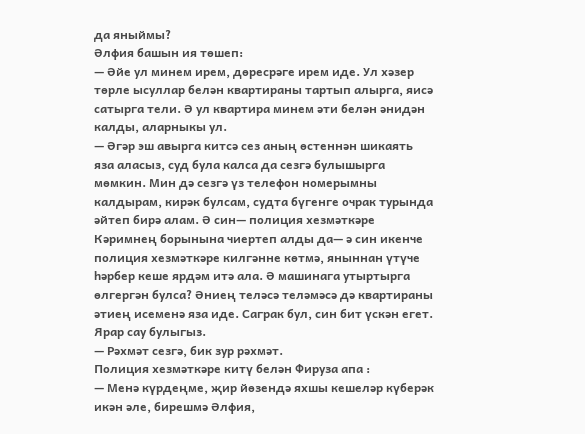да яныймы?
Әлфия башын ия төшеп:
— Әйе ул минем ирем, дөресрәге ирем иде. Ул хәзер төрле ысуллар белән квартираны тартып алырга, яисә сатырга тели. Ә ул квартира минем әти белән әнидән калды, аларныкы ул.
— Әгәр эш авырга китсә сез аның өстеннән шикаять яза аласыз, суд була калса да сезгә булышырга мөмкин. Мин дә сезгә үз телефон номерымны калдырам, кирәк булсам, судта бүгенге очрак турында әйтеп бирә алам. Ә син— полиция хезмәткәре Кәримнең борынына чиертеп алды да— ә син икенче полиция хезмәткәре килгәнне көтмә, яныннан үтүче һәрбер кеше ярдәм итә ала. Ә машинага утыртырга өлгергән булса? Әниең теләсә теләмәсә дә квартираны әтиең исеменә яза иде. Саграк бул, син бит үскән егет. Ярар сау булыгыз.
— Рәхмәт сезгә, бик зур рәхмәт.
Полиция хезмәткәре китү белән Фируза апа :
— Менә күрдеңме, җир йөзендә яхшы кешеләр күберәк икән әле, бирешмә Әлфия,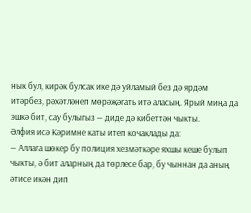нык бул, кирәк булсак ике дә уйламый без дә ярдәм итәрбез, рәхәтләнеп мөрәҗәгать итә аласың. Ярый миңа да эшкә бит, сау булыгыз — диде дә кибеттән чыкты.
Әлфия исә Кәримне каты итеп кочаклады да:
— Аллага шөкер бу полиция хезмәткәре яхшы кеше булып чыкты, ә бит аларның да төрлесе бар, бу чыннан да аның әтисе икән дип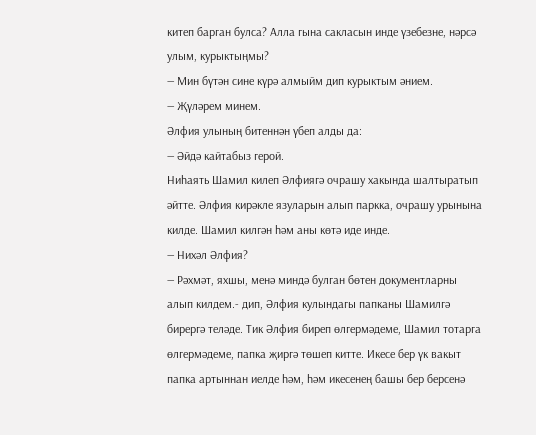китеп барган булса? Алла гына сакласын инде үзебезне, нәрсә улым, курыктыңмы?
— Мин бүтән сине күрә алмыйм дип курыктым әнием.
— Җүләрем минем.
Әлфия улының битеннән үбеп алды да:
— Әйдә кайтабыз герой.
Ниһаять Шамил килеп Әлфиягә очрашу хакында шалтыратып әйтте. Әлфия кирәкле язуларын алып паркка, очрашу урынына килде. Шамил килгән һәм аны көтә иде инде.
— Нихәл Әлфия?
— Рәхмәт, яхшы, менә миндә булган бөтен документларны алып килдем.- дип, Әлфия кулындагы папканы Шамилгә бирергә теләде. Тик Әлфия биреп өлгермәдеме, Шамил тотарга өлгермәдеме, папка җиргә төшеп китте. Икесе бер үк вакыт папка артыннан иелде һәм, һәм икесенең башы бер берсенә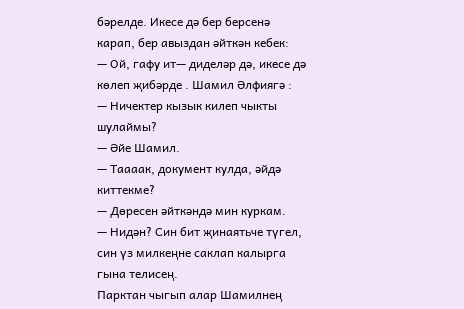бәрелде. Икесе дә бер берсенә карап, бер авыздан әйткән кебек:
— Ой, гафу ит— диделәр дә, икесе дә көлеп җибәрде . Шамил Әлфиягә :
— Ничектер кызык килеп чыкты шулаймы?
— Әйе Шамил.
— Таааак, документ кулда, әйдә киттекме?
— Дөресен әйткәндә мин куркам.
— Нидән? Син бит җинаятьче түгел, син үз милкеңне саклап калырга гына телисең.
Парктан чыгып алар Шамилнең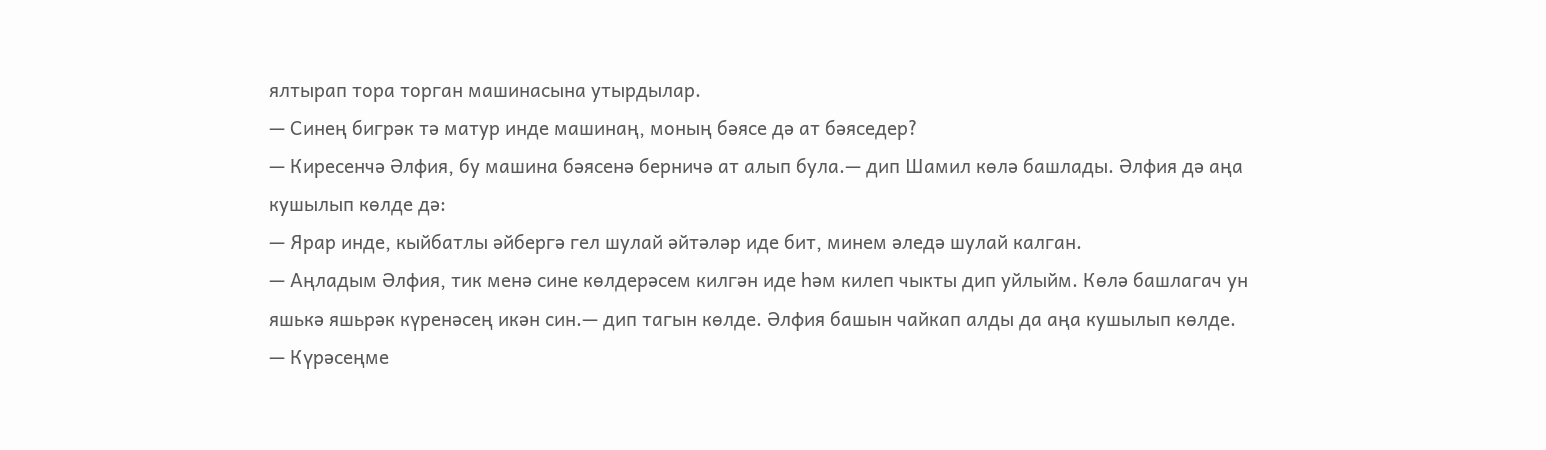ялтырап тора торган машинасына утырдылар.
— Синең бигрәк тә матур инде машинаң, моның бәясе дә ат бәяседер?
— Киресенчә Әлфия, бу машина бәясенә берничә ат алып була.— дип Шамил көлә башлады. Әлфия дә аңа кушылып көлде дә:
— Ярар инде, кыйбатлы әйбергә гел шулай әйтәләр иде бит, минем әледә шулай калган.
— Аңладым Әлфия, тик менә сине көлдерәсем килгән иде һәм килеп чыкты дип уйлыйм. Көлә башлагач ун яшькә яшьрәк күренәсең икән син.— дип тагын көлде. Әлфия башын чайкап алды да аңа кушылып көлде.
— Күрәсеңме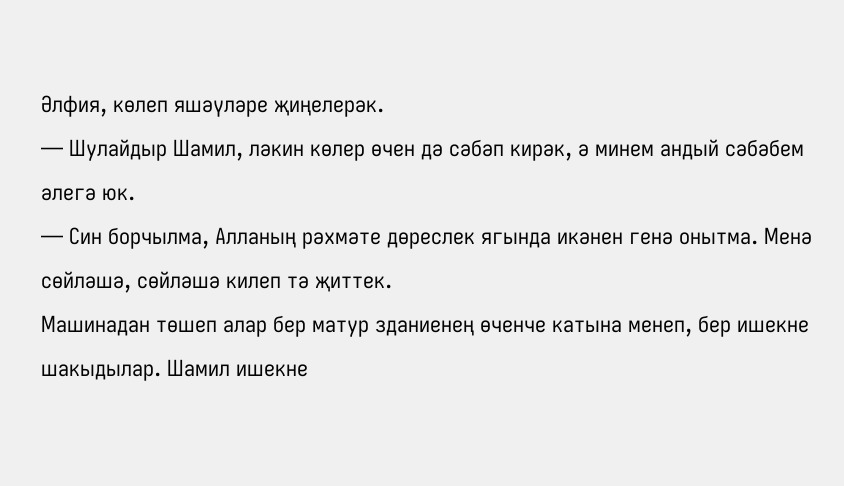Әлфия, көлеп яшәүләре җиңелерәк.
— Шулайдыр Шамил, ләкин көлер өчен дә сәбәп кирәк, ә минем андый сәбәбем әлегә юк.
— Син борчылма, Алланың рәхмәте дөреслек ягында икәнен генә онытма. Менә сөйләшә, сөйләшә килеп тә җиттек.
Машинадан төшеп алар бер матур зданиенең өченче катына менеп, бер ишекне шакыдылар. Шамил ишекне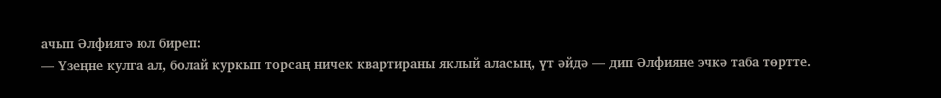ачып Әлфиягә юл биреп:
— Үзеңне кулга ал, болай куркып торсаң ничек квартираны яклый аласың, үт әйдә — дип Әлфияне эчкә таба төртте.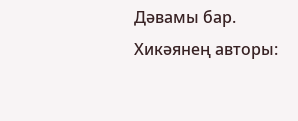Дәвамы бар.
Хикәянең авторы: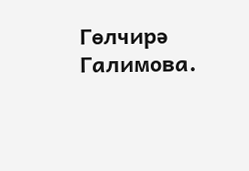Гөлчирә Галимова.